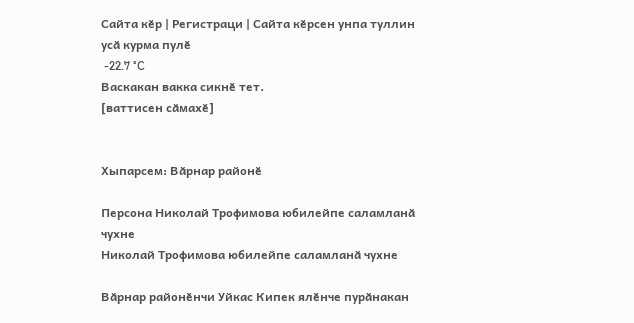Сайта кӗр | Регистраци | Сайта кӗрсен унпа туллин усӑ курма пулӗ
 -22.7 °C
Васкакан вакка сикнӗ тет.
[ваттисен сӑмахӗ]


Хыпарсем: Вӑрнар районӗ

Персона Николай Трофимова юбилейпе саламланӑ чухне
Николай Трофимова юбилейпе саламланӑ чухне

Вӑрнар районӗнчи Уйкас Кипек ялӗнче пурӑнакан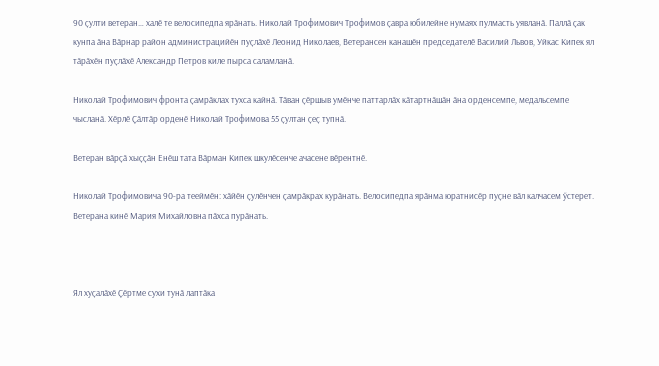90 ҫулти ветеран… халӗ те велосипедпа ярӑнать. Николай Трофимович Трофимов ҫавра юбилейне нумаях пулмасть уявланӑ. Паллӑ ҫак кунпа ӑна Вӑрнар район администрацийӗн пуҫлӑхӗ Леонид Николаев, Ветерансен канашӗн председателӗ Василий Львов, Уйкас Кипек ял тӑрӑхӗн пуҫлӑхӗ Александр Петров киле пырса саламланӑ.

Николай Трофимович фронта ҫамрӑклах тухса кайнӑ. Тӑван ҫӗршыв умӗнче паттарлӑх кӑтартнӑшӑн ӑна орденсемпе, медальсемпе чысланӑ. Хӗрлӗ Ҫӑлтӑр орденӗ Николай Трофимова 55 ҫултан ҫеҫ тупнӑ.

Ветеран вӑрҫӑ хыҫҫӑн Енӗш тата Вӑрман Кипек шкулӗсенче ачасене вӗрентнӗ.

Николай Трофимовича 90-ра тееймӗн: хӑйӗн ҫулӗнчен ҫамрӑкрах курӑнать. Велосипедпа ярӑнма юратнисӗр пуҫне вӑл калчасем ӳстерет. Ветерана кинӗ Мария Михайловна пӑхса пурӑнать.



Ял хуҫалӑхӗ Ҫӗртме сухи тунӑ лаптӑка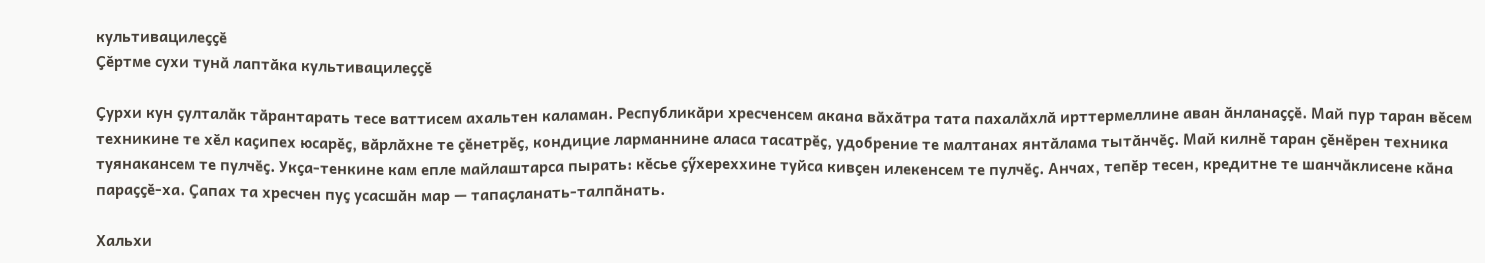культивацилеҫҫӗ
Ҫӗртме сухи тунӑ лаптӑка культивацилеҫҫӗ

Ҫурхи кун ҫулталӑк тӑрантарать тесе ваттисем ахальтен каламан. Республикӑри хресченсем акана вӑхӑтра тата пахалӑхлӑ ирттермеллине аван ӑнланаҫҫӗ. Май пур таран вӗсем техникине те хӗл каҫипех юсарӗҫ, вӑрлӑхне те ҫӗнетрӗҫ, кондицие ларманнине аласа тасатрӗҫ, удобрение те малтанах янтӑлама тытӑнчӗҫ. Май килнӗ таран ҫӗнӗрен техника туянакансем те пулчӗҫ. Укҫа-тенкине кам епле майлаштарса пырать: кӗсье ҫӳхереххине туйса кивҫен илекенсем те пулчӗҫ. Анчах, тепӗр тесен, кредитне те шанчӑклисене кӑна параҫҫӗ-ха. Ҫапах та хресчен пуҫ усасшӑн мар — тапаҫланать-талпӑнать.

Хальхи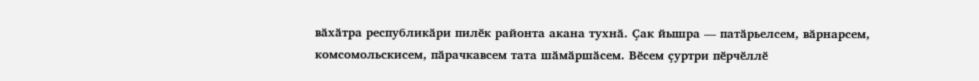вӑхӑтра республикӑри пилӗк районта акана тухнӑ. Ҫак йышра — патӑрьелсем, вӑрнарсем, комсомольскисем, пӑрачкавсем тата шӑмӑршӑсем. Вӗсем ҫуртри пӗрчӗллӗ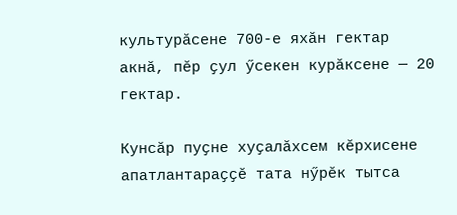культурӑсене 700-е яхӑн гектар акнӑ, пӗр ҫул ӳсекен курӑксене — 20 гектар.

Кунсӑр пуҫне хуҫалӑхсем кӗрхисене апатлантараҫҫӗ тата нӳрӗк тытса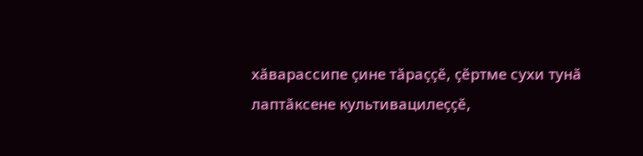хӑварассипе ҫине тӑраҫҫӗ, ҫӗртме сухи тунӑ лаптӑксене культивацилеҫҫӗ,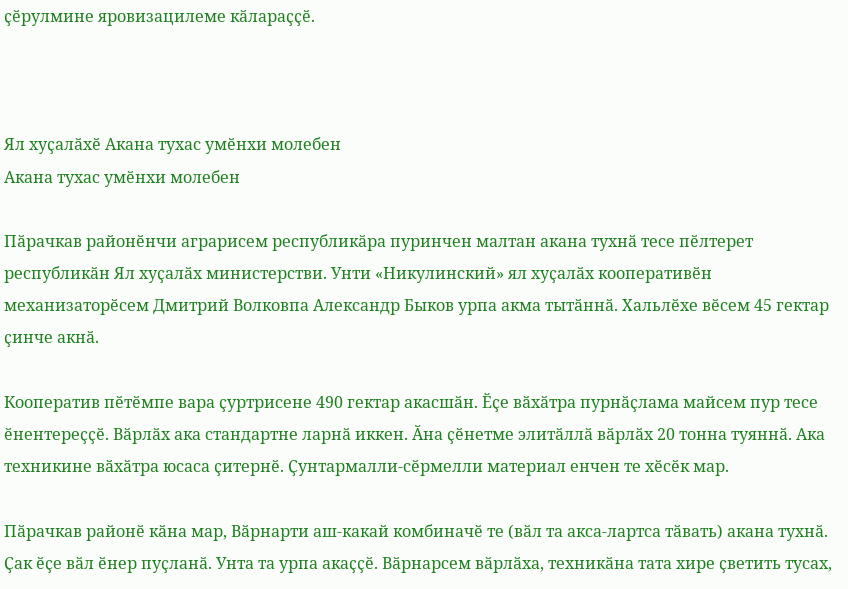ҫӗрулмине яровизацилеме кӑлараҫҫӗ.



Ял хуҫалӑхӗ Акана тухас умӗнхи молебен
Акана тухас умӗнхи молебен

Пӑрачкав районӗнчи аграрисем республикӑра пуринчен малтан акана тухнӑ тесе пӗлтерет республикӑн Ял хуҫалӑх министерстви. Унти «Никулинский» ял хуҫалӑх кооперативӗн механизаторӗсем Дмитрий Волковпа Александр Быков урпа акма тытӑннӑ. Хальлӗхе вӗсем 45 гектар ҫинче акнӑ.

Кооператив пӗтӗмпе вара ҫуртрисене 490 гектар акасшӑн. Ӗҫе вӑхӑтра пурнӑҫлама майсем пур тесе ӗнентереҫҫӗ. Вӑрлӑх ака стандартне ларнӑ иккен. Ӑна ҫӗнетме элитӑллӑ вӑрлӑх 20 тонна туяннӑ. Ака техникине вӑхӑтра юсаса ҫитернӗ. Ҫунтармалли-сӗрмелли материал енчен те хӗсӗк мар.

Пӑрачкав районӗ кӑна мар, Вӑрнарти аш-какай комбиначӗ те (вӑл та акса-лартса тӑвать) акана тухнӑ. Ҫак ӗҫе вӑл ӗнер пуҫланӑ. Унта та урпа акаҫҫӗ. Вӑрнарсем вӑрлӑха, техникӑна тата хире ҫветить тусах,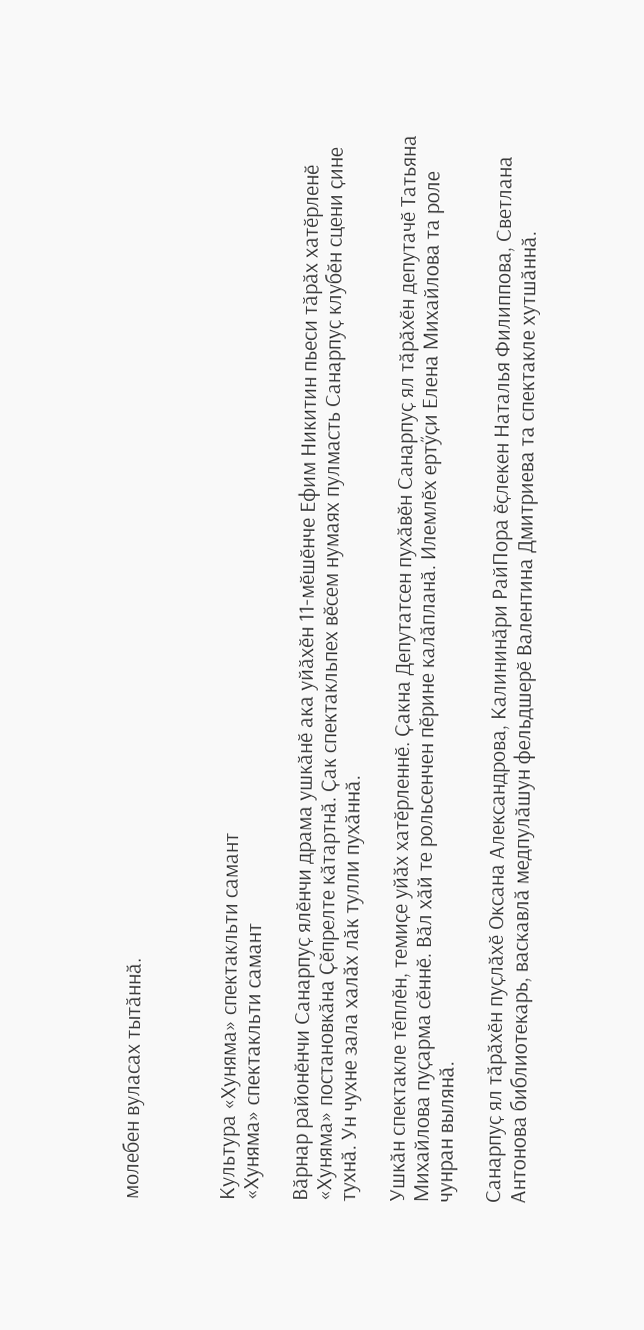молебен вуласах тытӑннӑ.



Культура «Хуняма» спектакльти самант
«Хуняма» спектакльти самант

Вӑрнар районӗнчи Санарпуҫ ялӗнчи драма ушкӑнӗ ака уйӑхӗн 11-мӗшӗнче Ефим Никитин пьеси тӑрӑх хатӗрленӗ «Хуняма» постановкӑна Ҫӗпрелте кӑтартнӑ. Ҫак спектакльпех вӗсем нумаях пулмасть Санарпуҫ клубӗн сцени ҫине тухнӑ. Ун чухне зала халӑх лӑк тулли пухӑннӑ.

Ушкӑн спектакле тӗплӗн, темиҫе уйӑх хатӗрленнӗ. Ҫакна Депутатсен пухӑвӗн Санарпуҫ ял тӑрӑхӗн депутачӗ Татьяна Михайлова пуҫарма сӗннӗ. Вӑл хӑй те рольсенчен пӗрине калӑпланӑ. Илемлӗх ертӳҫи Елена Михайлова та роле чунран вылянӑ.

Санарпуҫ ял тӑрӑхӗн пуҫлӑхӗ Оксана Александрова, Калининӑри РайПора ӗҫлекен Наталья Филиппова, Светлана Антонова библиотекарь, васкавлӑ медпулӑшун фельдшерӗ Валентина Дмитриева та спектакле хутшӑннӑ.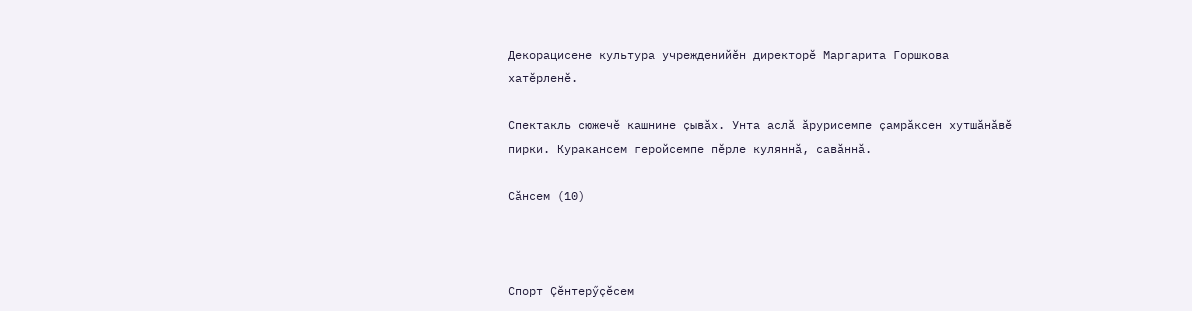Декорацисене культура учрежденийӗн директорӗ Маргарита Горшкова хатӗрленӗ.

Спектакль сюжечӗ кашнине ҫывӑх. Унта аслӑ ӑрурисемпе ҫамрӑксен хутшӑнӑвӗ пирки. Куракансем геройсемпе пӗрле куляннӑ, савӑннӑ.

Сӑнсем (10)



Спорт Ҫӗнтерӳҫӗсем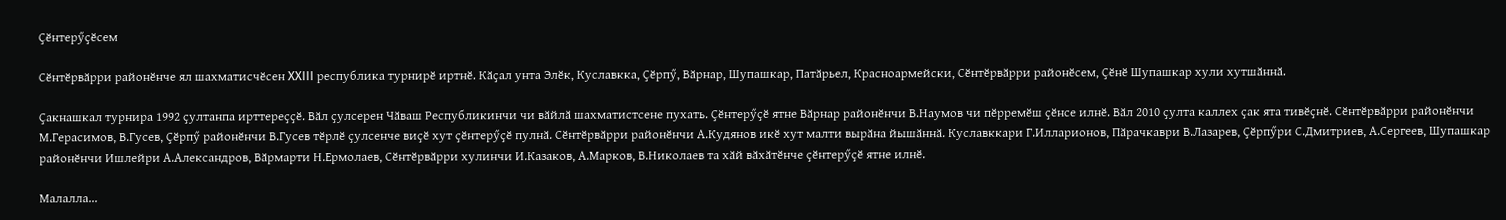Ҫӗнтерӳҫӗсем

Сӗнтӗрвӑрри районӗнче ял шахматисчӗсен XXIII республика турнирӗ иртнӗ. Кӑҫал унта Элӗк, Куславкка, Ҫӗрпӳ, Вӑрнар, Шупашкар, Патӑрьел, Красноармейски, Сӗнтӗрвӑрри районӗсем, Ҫӗнӗ Шупашкар хули хутшӑннӑ.

Ҫакнашкал турнира 1992 ҫултанпа ирттереҫҫӗ. Вӑл ҫулсерен Чӑваш Республикинчи чи вӑйлӑ шахматистсене пухать. Ҫӗнтерӳҫӗ ятне Вӑрнар районӗнчи В.Наумов чи пӗрремӗш ҫӗнсе илнӗ. Вӑл 2010 ҫулта каллех ҫак ята тивӗҫнӗ. Сӗнтӗрвӑрри районӗнчи М.Герасимов, В.Гусев, Ҫӗрпӳ районӗнчи В.Гусев тӗрлӗ ҫулсенче виҫӗ хут ҫӗнтерӳҫӗ пулнӑ. Сӗнтӗрвӑрри районӗнчи А.Кудянов икӗ хут малти вырӑна йышӑннӑ. Куславккари Г.Илларионов, Пӑрачкаври В.Лазарев, Ҫӗрпӳри С.Дмитриев, А.Сергеев, Шупашкар районӗнчи Ишлейри А.Александров, Вӑрмарти Н.Ермолаев, Сӗнтӗрвӑрри хулинчи И.Казаков, А.Марков, В.Николаев та хӑй вӑхӑтӗнче ҫӗнтерӳҫӗ ятне илнӗ.

Малалла...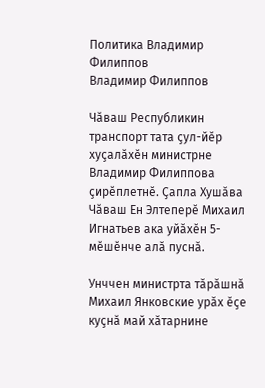Политика Владимир Филиппов
Владимир Филиппов

Чӑваш Республикин транспорт тата ҫул-йӗр хуҫалӑхӗн министрне Владимир Филиппова ҫирӗплетнӗ. Ҫапла Хушӑва Чӑваш Ен Элтеперӗ Михаил Игнатьев ака уйӑхӗн 5-мӗшӗнче алӑ пуснӑ.

Унччен министрта тӑрӑшнӑ Михаил Янковские урӑх ӗҫе куҫнӑ май хӑтарнине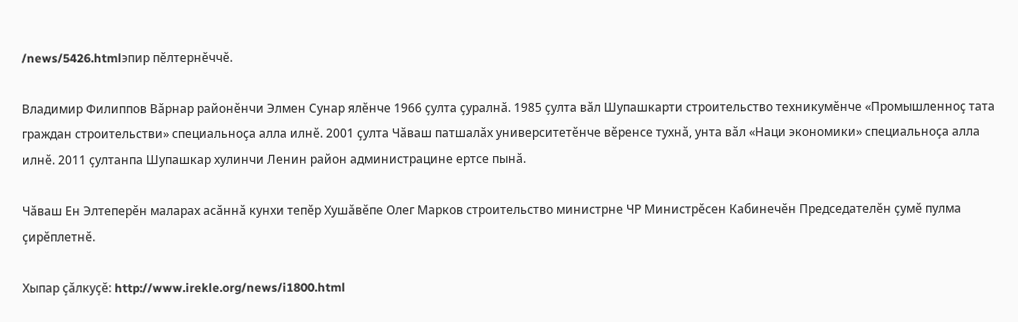/news/5426.htmlэпир пӗлтернӗччӗ.

Владимир Филиппов Вӑрнар районӗнчи Элмен Сунар ялӗнче 1966 ҫулта ҫуралнӑ. 1985 ҫулта вӑл Шупашкарти строительство техникумӗнче «Промышленноҫ тата граждан строительстви» специальноҫа алла илнӗ. 2001 ҫулта Чӑваш патшалӑх университетӗнче вӗренсе тухнӑ, унта вӑл «Наци экономики» специальноҫа алла илнӗ. 2011 ҫултанпа Шупашкар хулинчи Ленин район администрацине ертсе пынӑ.

Чӑваш Ен Элтеперӗн маларах асӑннӑ кунхи тепӗр Хушӑвӗпе Олег Марков строительство министрне ЧР Министрӗсен Кабинечӗн Председателӗн ҫумӗ пулма ҫирӗплетнӗ.

Хыпар ҫӑлкуҫӗ: http://www.irekle.org/news/i1800.html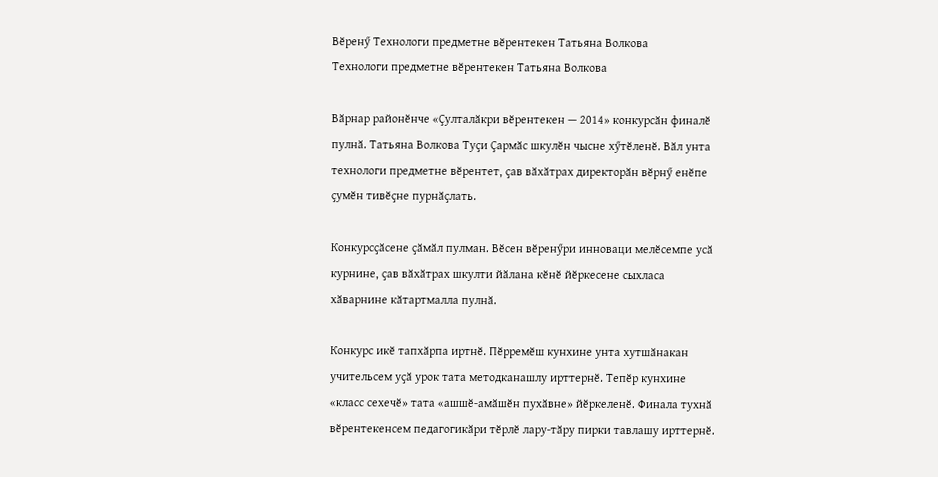Вӗренӳ Технологи предметне вӗрентекен Татьяна Волкова
Технологи предметне вӗрентекен Татьяна Волкова

Вӑрнар районӗнче «Ҫулталӑкри вӗрентекен — 2014» конкурсӑн финалӗ пулнӑ. Татьяна Волкова Туҫи Ҫармӑс шкулӗн чысне хӳтӗленӗ. Вӑл унта технологи предметне вӗрентет, ҫав вӑхӑтрах директорӑн вӗрнӳ енӗпе ҫумӗн тивӗҫне пурнӑҫлать.

Конкурсҫӑсене ҫӑмӑл пулман. Вӗсен вӗренӳри инноваци мелӗсемпе усӑ курнине, ҫав вӑхӑтрах шкулти йӑлана кӗнӗ йӗркесене сыхласа хӑварнине кӑтартмалла пулнӑ.

Конкурс икӗ тапхӑрпа иртнӗ. Пӗрремӗш кунхине унта хутшӑнакан учительсем уҫӑ урок тата методканашлу ирттернӗ. Тепӗр кунхине «класс сехечӗ» тата «ашшӗ-амӑшӗн пухӑвне» йӗркеленӗ. Финала тухнӑ вӗрентекенсем педагогикӑри тӗрлӗ лару-тӑру пирки тавлашу ирттернӗ.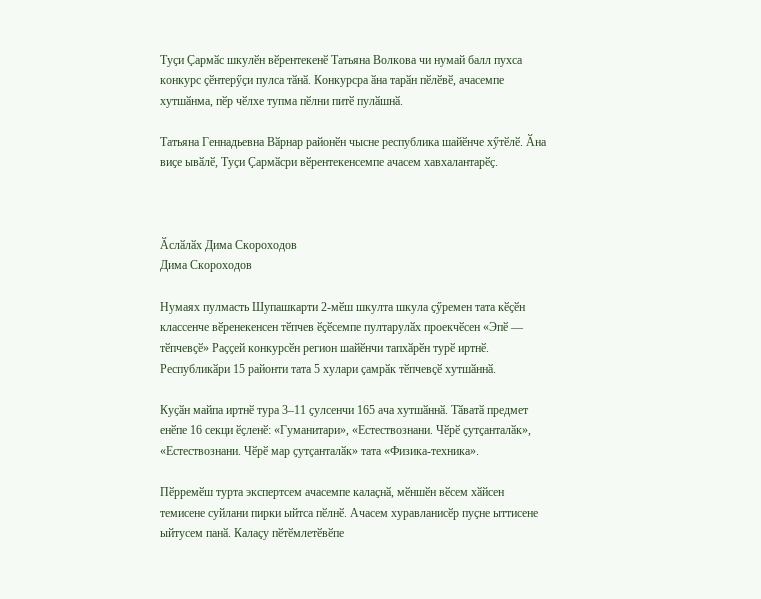Туҫи Ҫармӑс шкулӗн вӗрентекенӗ Татьяна Волкова чи нумай балл пухса конкурс ҫӗнтерӳҫи пулса тӑнӑ. Конкурсра ӑна тарӑн пӗлӗвӗ, ачасемпе хутшӑнма, пӗр чӗлхе тупма пӗлни питӗ пулӑшнӑ.

Татьяна Геннадьевна Вӑрнар районӗн чысне республика шайӗнче хӳтӗлӗ. Ӑна виҫе ывӑлӗ, Туҫи Ҫармӑсри вӗрентекенсемпе ачасем хавхалантарӗҫ.



Ӑслӑлӑх Дима Скороходов
Дима Скороходов

Нумаях пулмасть Шупашкарти 2-мӗш шкулта шкула ҫӳремен тата кӗҫӗн классенче вӗренекенсен тӗпчев ӗҫӗсемпе пултарулӑх проекчӗсен «Эпӗ — тӗпчевҫӗ» Раҫҫей конкурсӗн регион шайӗнчи тапхӑрӗн турӗ иртнӗ. Республикӑри 15 районти тата 5 хулари ҫамрӑк тӗпчевҫӗ хутшӑннӑ.

Куҫӑн майпа иртнӗ тура 3–11 ҫулсенчи 165 ача хутшӑннӑ. Тӑватӑ предмет енӗпе 16 секци ӗҫленӗ: «Гуманитари», «Естествознани. Чӗрӗ ҫутҫанталӑк», «Естествознани. Чӗрӗ мар ҫутҫанталӑк» тата «Физика-техника».

Пӗрремӗш турта экспертсем ачасемпе калаҫнӑ, мӗншӗн вӗсем хӑйсен темисене суйлани пирки ыйтса пӗлнӗ. Ачасем хуравланисӗр пуҫне ыттисене ыйтусем панӑ. Калаҫу пӗтӗмлетӗвӗпе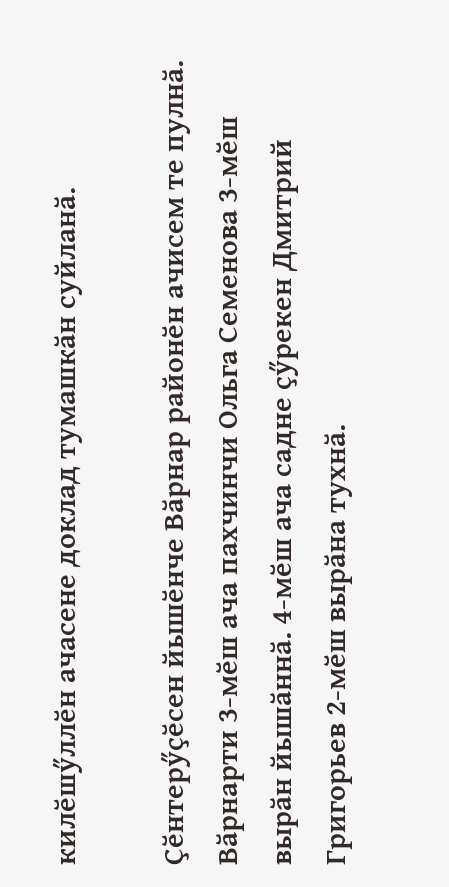килӗшӳллӗн ачасене доклад тумашкӑн суйланӑ.

Ҫӗнтерӳҫӗсен йышӗнче Вӑрнар районӗн ачисем те пулнӑ. Вӑрнарти 3-мӗш ача пахчинчи Ольга Семенова 3-мӗш вырӑн йышӑннӑ. 4-мӗш ача садне ҫӳрекен Дмитрий Григорьев 2-мӗш вырӑна тухнӑ.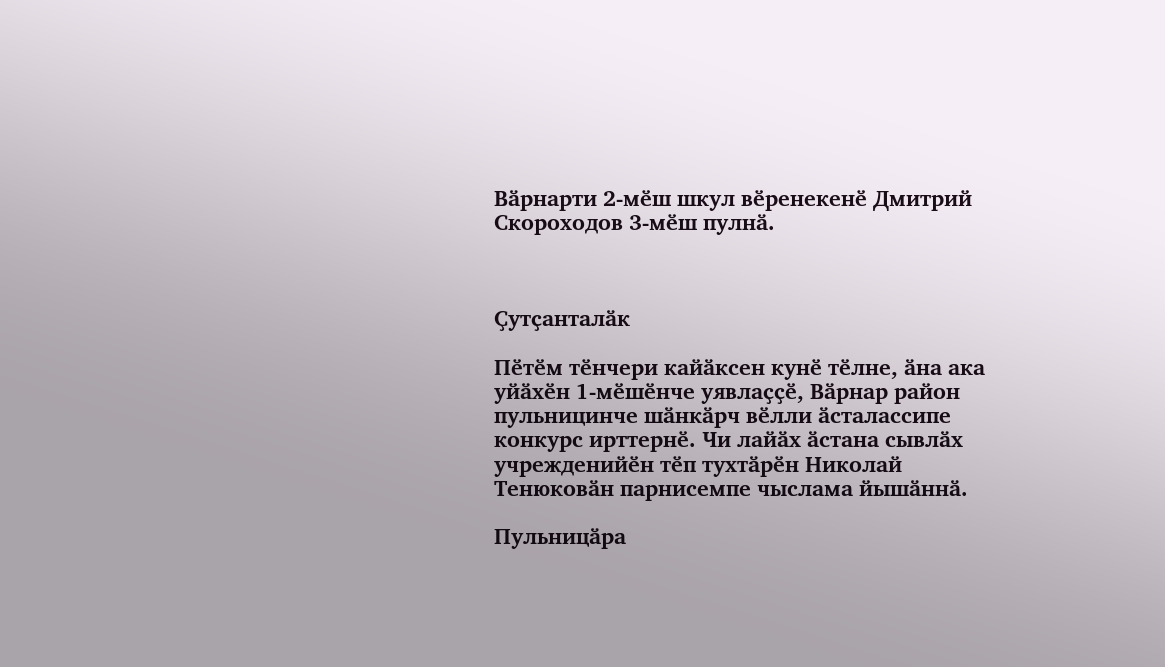Вӑрнарти 2-мӗш шкул вӗренекенӗ Дмитрий Скороходов 3-мӗш пулнӑ.



Ҫутҫанталӑк

Пӗтӗм тӗнчери кайӑксен кунӗ тӗлне, ӑна ака уйӑхӗн 1-мӗшӗнче уявлаҫҫӗ, Вӑрнар район пульницинче шӑнкӑрч вӗлли ӑсталассипе конкурс ирттернӗ. Чи лайӑх ӑстана сывлӑх учрежденийӗн тӗп тухтӑрӗн Николай Тенюковӑн парнисемпе чыслама йышӑннӑ.

Пульницӑра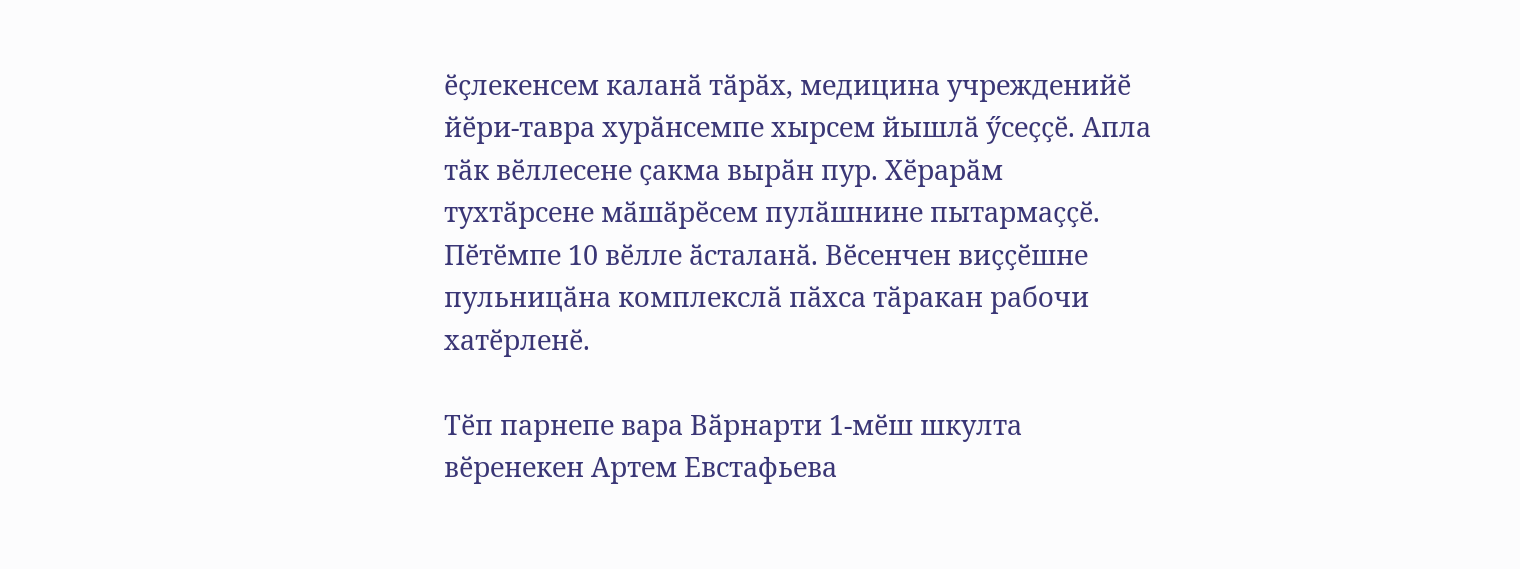ӗҫлекенсем каланӑ тӑрӑх, медицина учрежденийӗ йӗри-тавра хурӑнсемпе хырсем йышлӑ ӳсеҫҫӗ. Апла тӑк вӗллесене ҫакма вырӑн пур. Хӗрарӑм тухтӑрсене мӑшӑрӗсем пулӑшнине пытармаҫҫӗ. Пӗтӗмпе 10 вӗлле ӑсталанӑ. Вӗсенчен виҫҫӗшне пульницӑна комплекслӑ пӑхса тӑракан рабочи хатӗрленӗ.

Тӗп парнепе вара Вӑрнарти 1-мӗш шкулта вӗренекен Артем Евстафьева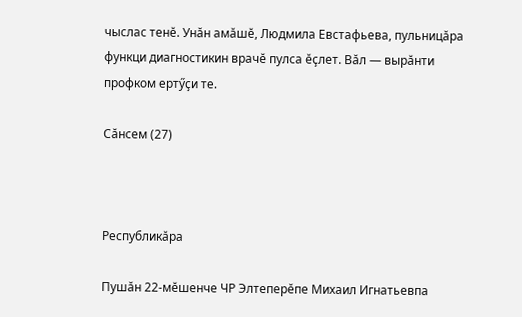чыслас тенӗ. Унӑн амӑшӗ, Людмила Евстафьева, пульницӑра функци диагностикин врачӗ пулса ӗҫлет. Вӑл — вырӑнти профком ертӳҫи те.

Сӑнсем (27)



Республикӑра

Пушӑн 22-мӗшенче ЧР Элтеперӗпе Михаил Игнатьевпа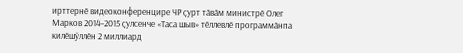ирттернӗ видеоконференцире ЧР ҫурт тӑвӑм министрӗ Олег Марков 2014–2015 ҫулсенче «Таса шыв» тӗллевлӗ программӑнпа килӗшӳллӗн 2 миллиард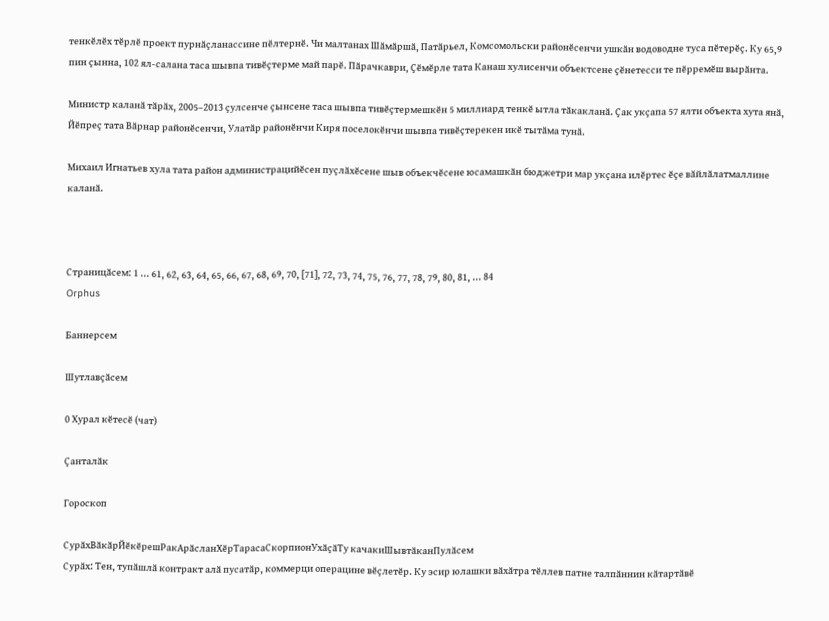тенкӗлӗх тӗрлӗ проект пурнӑҫланассине пӗлтернӗ. Чи малтанах Шӑмӑршӑ, Патӑрьел, Комсомольски районӗсенчи ушкӑн водоводне туса пӗтерӗҫ. Ку 65,9 пин ҫынна, 102 ял-салана таса шывпа тивӗҫтерме май парӗ. Пӑрачкаври, Ҫӗмӗрле тата Канаш хулисенчи объектсене ҫӗнетесси те пӗрремӗш вырӑнта.

Министр каланӑ тӑрӑх, 2005–2013 ҫулсенче ҫынсене таса шывпа тивӗҫтермешкӗн 5 миллиард тенкӗ ытла тӑкакланӑ. Ҫак укҫапа 57 ялти объекта хута янӑ, Йӗпреҫ тата Вӑрнар районӗсенчи, Улатӑр районӗнчи Киря поселокӗнчи шывпа тивӗҫтерекен икӗ тытӑма тунӑ.

Михаил Игнатьев хула тата район администрацийӗсен пуҫлӑхӗсене шыв объекчӗсене юсамашкӑн бюджетри мар укҫана илӗртес ӗҫе вӑйлӑлатмаллине каланӑ.



Страницӑсем: 1 ... 61, 62, 63, 64, 65, 66, 67, 68, 69, 70, [71], 72, 73, 74, 75, 76, 77, 78, 79, 80, 81, ... 84
Orphus

Баннерсем

Шутлавҫӑсем

0 Хурал кӗтесӗ (чат)

Ҫанталӑк

Гороскоп

СурӑхВӑкӑрЙӗкӗрешРакАрӑсланХӗрТарасаСкорпионУхӑҫӑТу качакиШывтӑканПулӑсем
Сурӑх: Тен, тупӑшлӑ контракт алӑ пусатӑр, коммерци операцине вӗҫлетӗр. Ку эсир юлашки вӑхӑтра тӗллев патне талпӑннин кӑтартӑвӗ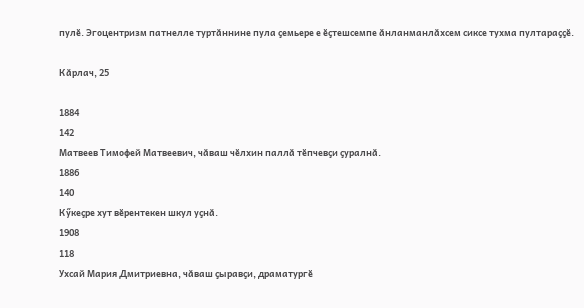пулӗ. Эгоцентризм патнелле туртӑннине пула ҫемьере е ӗҫтешсемпе ӑнланманлӑхсем сиксе тухма пултараҫҫӗ.

Кӑрлач, 25

1884
142
Матвеев Тимофей Матвеевич, чӑваш чӗлхин паллӑ тӗпчевҫи ҫуралнӑ.
1886
140
Кӳкеҫре хут вӗрентекен шкул уҫнӑ.
1908
118
Ухсай Мария Дмитриевна, чӑваш ҫыравҫи, драматургӗ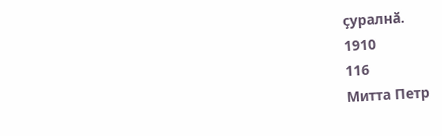ҫуралнӑ.
1910
116
Митта Петр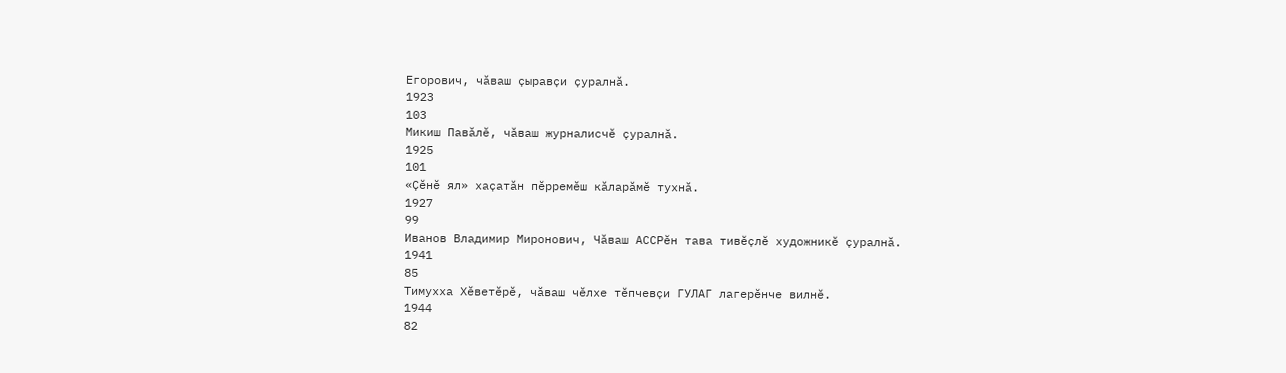Егорович, чӑваш ҫыравҫи ҫуралнӑ.
1923
103
Микиш Павӑлӗ, чӑваш журналисчӗ ҫуралнӑ.
1925
101
«Ҫӗнӗ ял» хаҫатӑн пӗрремӗш кӑларӑмӗ тухнӑ.
1927
99
Иванов Владимир Миронович, Чӑваш АССРӗн тава тивӗҫлӗ художникӗ ҫуралнӑ.
1941
85
Тимухха Хӗветӗрӗ, чӑваш чӗлхе тӗпчевҫи ГУЛАГ лагерӗнче вилнӗ.
1944
82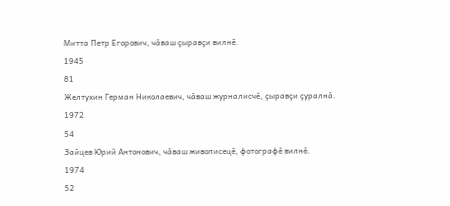Митта Петр Егорович, чӑваш ҫыравҫи вилнӗ.
1945
81
Желтухин Герман Николаевич, чӑваш журналисчӗ, ҫыравҫи ҫуралнӑ.
1972
54
Зайцев Юрий Антонович, чӑваш живописецӗ, фотографӗ вилнӗ.
1974
52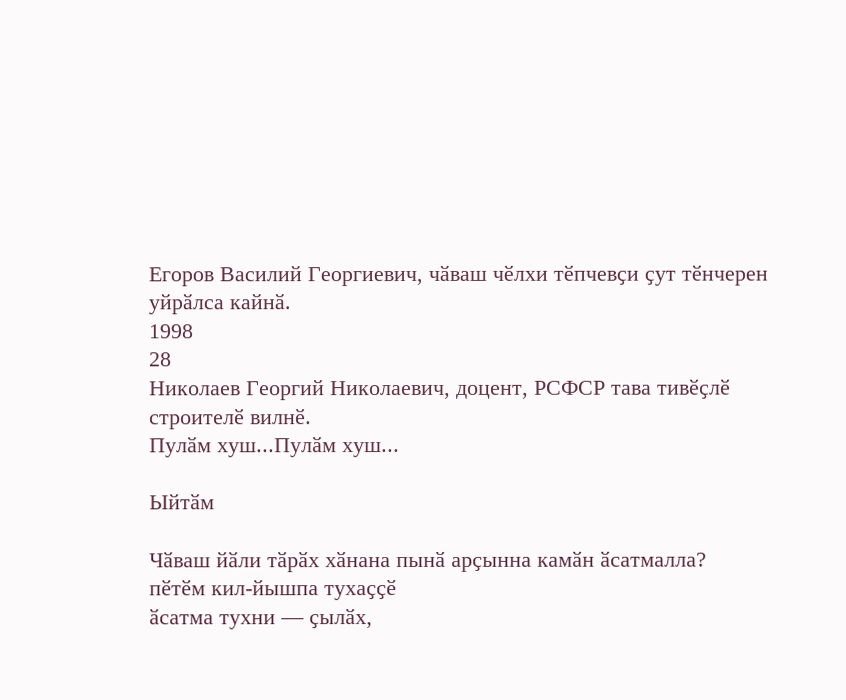Егоров Василий Георгиевич, чӑваш чӗлхи тӗпчевҫи ҫут тӗнчерен уйрӑлса кайнӑ.
1998
28
Николаев Георгий Николаевич, доцент, РСФСР тава тивӗҫлӗ строителӗ вилнӗ.
Пулӑм хуш...Пулӑм хуш...

Ыйтӑм

Чӑваш йӑли тӑрӑх хӑнана пынӑ арҫынна камӑн ӑсатмалла?
пӗтӗм кил-йышпа тухаҫҫӗ
ӑсатма тухни — ҫылӑх,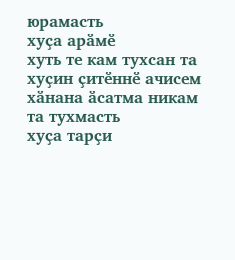юрамасть
хуҫа арӑмӗ
хуть те кам тухсан та
хуҫин ҫитӗннӗ ачисем
хӑнана ӑсатма никам та тухмасть
хуҫа тарҫи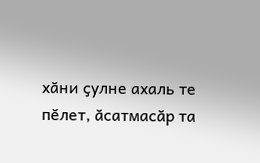хӑни ҫулне ахаль те пӗлет, ӑсатмасӑр та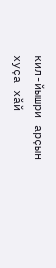кил-йышри арҫын
хуҫа хӑй